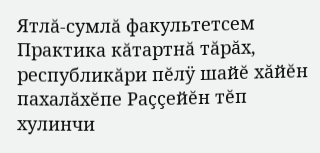Ятлă-сумлă факультетсем
Практика кăтартнă тăрăх‚ республикăри пĕлÿ шайĕ хăйĕн пахалăхĕпе Раççейĕн тĕп хулинчи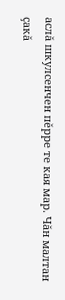аслă шкулсенчен пĕрре те кая мар. Чăн малтан çакă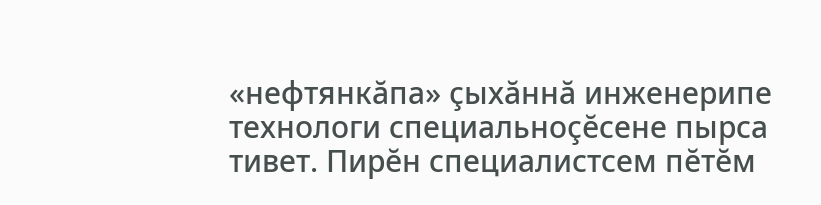«нефтянкăпа» çыхăннă инженерипе технологи специальноçĕсене пырса тивет. Пирĕн специалистсем пĕтĕм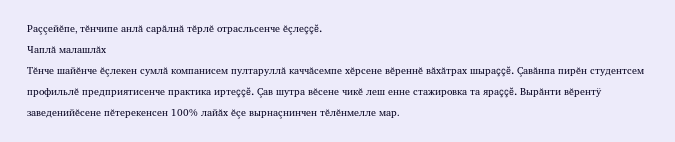Раççейĕпе‚ тĕнчипе анлă сарăлнă тĕрлĕ отрасльсенче ĕçлеççĕ.
Чаплă малашлăх
Тĕнче шайĕнче ĕçлекен сумлă компанисем пултаруллă каччăсемпе хĕрсене вĕреннĕ вăхăтрах шыраççĕ. Çавăнпа пирĕн студентсем профильлĕ предприятисенче практика иртеççĕ. Çав шутра вĕсене чикĕ леш енне стажировка та яраççĕ. Вырăнти вĕрентÿ заведенийĕсене пĕтерекенсен 100% лайăх ĕçе вырнаçнинчен тĕлĕнмелле мар.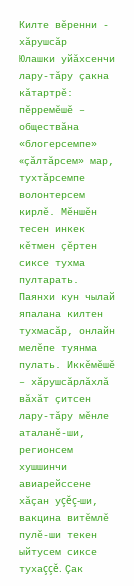Килте вĕренни - хăрушсăр
Юлашки уйăхсенчи лару-тăру çакна кăтартрĕ: пĕрремĕшĕ – обществăна «блогерсемпе» «çăлтăрсем» мар‚ тухтăрсемпе волонтерсем кирлĕ. Мĕншĕн тесен инкек кĕтмен çĕртен сиксе тухма пултарать. Паянхи кун чылай япалана килтен тухмасăр‚ онлайн мелĕпе туянма пулать. Иккĕмĕшĕ – хăрушсăрлăхлă вăхăт çитсен лару-тăру мĕнле аталанĕ-ши‚ регионсем хушшинчи авиарейссене хăçан уçĕç-ши‚ вакцина витĕмлĕ пулĕ-ши текен ыйтусем сиксе тухаççĕ. Çак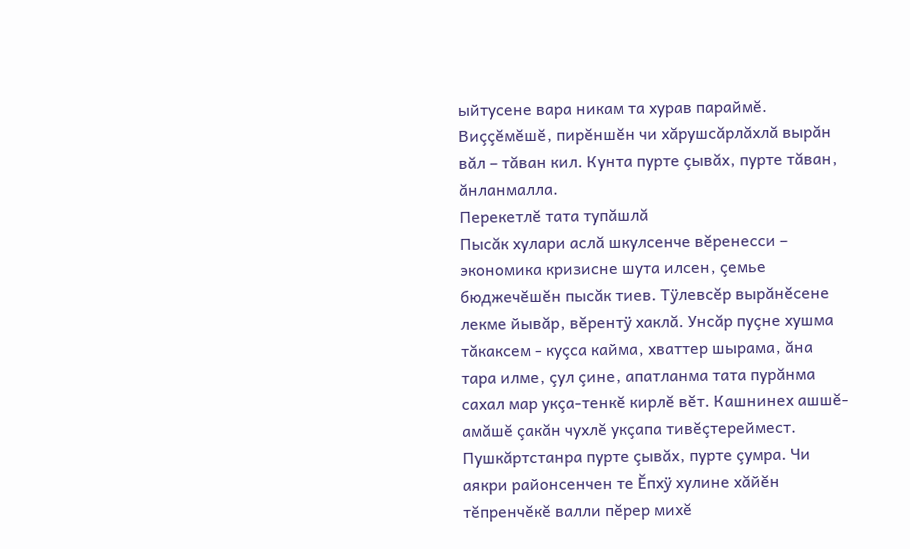ыйтусене вара никам та хурав параймĕ. Виççĕмĕшĕ‚ пирĕншĕн чи хăрушсăрлăхлă вырăн вăл – тăван кил. Кунта пурте çывăх‚ пурте тăван‚ ăнланмалла.
Перекетлĕ тата тупăшлă
Пысăк хулари аслă шкулсенче вĕренесси – экономика кризисне шута илсен‚ çемье бюджечĕшĕн пысăк тиев. Тÿлевсĕр вырăнĕсене лекме йывăр‚ вĕрентÿ хаклă. Унсăр пуçне хушма тăкаксем - куçса кайма‚ хваттер шырама‚ ăна тара илме‚ çул çине‚ апатланма тата пурăнма сахал мар укçа-тенкĕ кирлĕ вĕт. Кашнинех ашшĕ-амăшĕ çакăн чухлĕ укçапа тивĕçтереймест.
Пушкăртстанра пурте çывăх‚ пурте çумра. Чи аякри районсенчен те Ĕпхÿ хулине хăйĕн тĕпренчĕкĕ валли пĕрер михĕ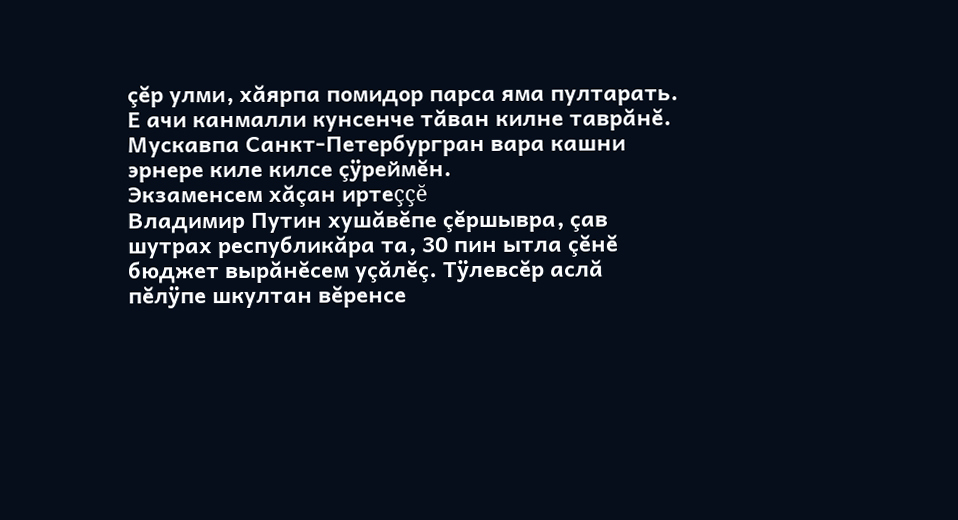çĕр улми‚ хăярпа помидор парса яма пултарать. Е ачи канмалли кунсенче тăван килне таврăнĕ. Мускавпа Санкт-Петербургран вара кашни эрнере киле килсе çÿреймĕн.
Экзаменсем хăçан иртеççĕ
Владимир Путин хушăвĕпе çĕршывра‚ çав шутрах республикăра та‚ 30 пин ытла çĕнĕ бюджет вырăнĕсем уçăлĕç. Тÿлевсĕр аслă пĕлÿпе шкултан вĕренсе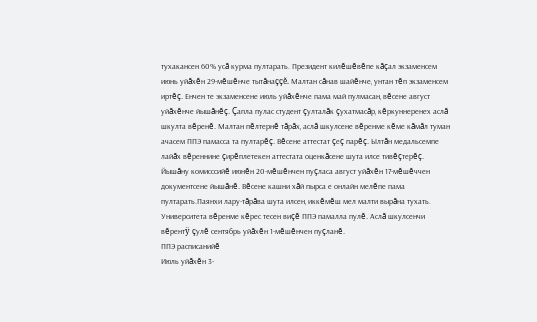тухакансен 60% усă курма пултарать. Президент килĕшĕвĕпе кăçал экзаменсем июнь уйăхĕн 29-мĕшĕнче тытăнаççĕ. Малтан сăнав шайĕнче‚ унтан тĕп экзаменсем иртĕç. Енчен те экзаменсене июль уйăхĕнче пама май пулмасан‚ вĕсене август уйăхĕнче йышăнĕç. Çапла пулас студент çулталăк çухатмасăр‚ кĕркуннеренех аслă шкулта вĕренĕ. Малтан пĕлтернĕ тăрăх‚ аслă шкулсене вĕренме кĕме кăмăл туман ачасем ППЭ памасса та пултарĕç. Вĕсене аттестат çеç парĕç. Ылтăн медальсемпе лайăх вĕреннине çирĕплетекен аттестата оценкăсене шута илсе тивĕçтерĕç. Йышăну комисссийĕ июнĕн 20-мĕшĕнчен пуçласа август уйăхĕн 17-мĕшĕччен документсене йышăнĕ. Вĕсене кашни хăй пырса е онлайн мелĕпе пама пултарать.Паянхи лару-тăрăва шута илсен‚ иккĕмĕш мел малти вырăна тухать. Университета вĕренме кĕрес тесен виçĕ ППЭ памалла пулĕ. Аслă шкулсенчи вĕрентÿ çулĕ сентябрь уйăхĕн 1-мĕшĕнчен пуçланĕ.
ППЭ расписанийĕ
Июль уйăхĕн 3-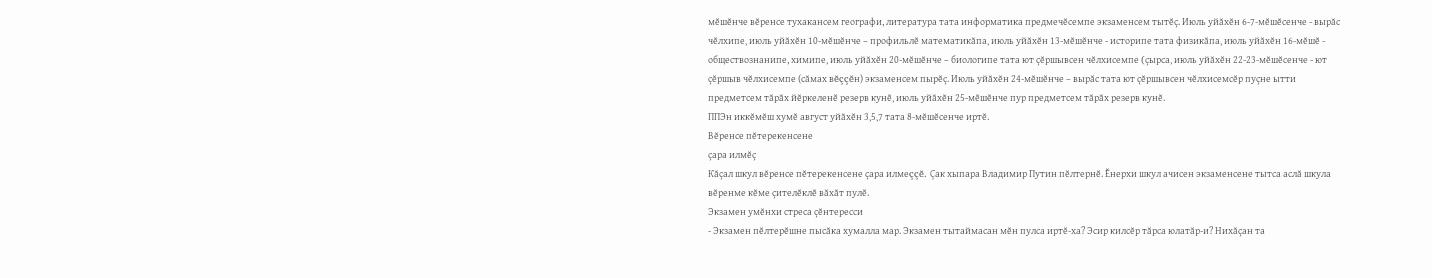мĕшĕнче вĕренсе тухакансем географи, литература тата информатика предмечĕсемпе экзаменсем тытĕç. Июль уйăхĕн 6-7-мĕшĕсенче - вырăс чĕлхипе‚ июль уйăхĕн 10-мĕшĕнче – профильлĕ математикăпа‚ июль уйăхĕн 13-мĕшĕнче - историпе тата физикăпа‚ июль уйăхĕн 16-мĕшĕ - обществознанипе, химипе‚ июль уйăхĕн 20-мĕшĕнче – биологипе тата ют çĕршывсен чĕлхисемпе (çырса‚ июль уйăхĕн 22-23-мĕшĕсенче - ют çĕршыв чĕлхисемпе (сăмах вĕççĕн) экзаменсем пырĕç. Июль уйăхĕн 24-мĕшĕнче – вырăс тата ют çĕршывсен чĕлхисемсĕр пуçне ытти предметсем тăрăх йĕркеленĕ резерв кунĕ‚ июль уйăхĕн 25-мĕшĕнче пур предметсем тăрăх резерв кунĕ.
ППЭн иккĕмĕш хумĕ август уйăхĕн 3‚5‚7 тата 8-мĕшĕсенче иртĕ.
Вĕренсе пĕтерекенсене
çара илмĕç
Кăçал шкул вĕренсе пĕтерекенсене çара илмеççĕ. Çак хыпара Владимир Путин пĕлтернĕ. Ĕнерхи шкул ачисен экзаменсене тытса аслă шкула вĕренме кĕме çителĕклĕ вăхăт пулĕ.
Экзамен умĕнхи стреса çĕнтересси
- Экзамен пĕлтерĕшне пысăка хумалла мар. Экзамен тытаймасан мĕн пулса иртĕ-ха? Эсир килсĕр тăрса юлатăр-и? Нихăçан та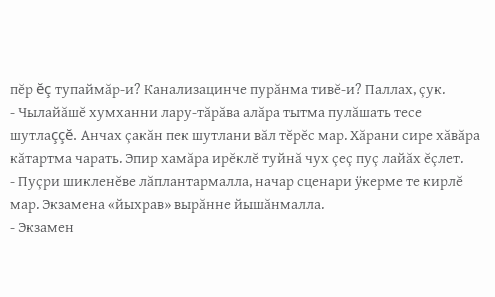пĕр ĕç тупаймăр-и? Канализацинче пурăнма тивĕ-и? Паллах‚ çук.
- Чылайăшĕ хумханни лару-тăрăва алăра тытма пулăшать тесе шутлаççĕ. Анчах çакăн пек шутлани вăл тĕрĕс мар. Хăрани сире хăвăра кăтартма чарать. Эпир хамăра ирĕклĕ туйнă чух çеç пуç лайăх ĕçлет.
- Пуçри шикленĕве лăплантармалла‚ начар сценари ÿкерме те кирлĕ мар. Экзамена «йыхрав» вырăнне йышăнмалла.
- Экзамен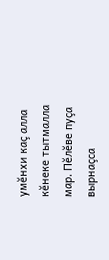умĕнхи каç алла кĕнеке тытмалла мар. Пĕлĕве пуçа вырнаçса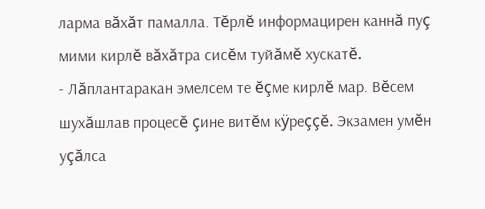ларма вăхăт памалла. Тĕрлĕ информацирен каннă пуç мими кирлĕ вăхăтра сисĕм туйăмĕ хускатĕ.
- Лăплантаракан эмелсем те ĕçме кирлĕ мар. Вĕсем шухăшлав процесĕ çине витĕм кÿреççĕ. Экзамен умĕн уçăлса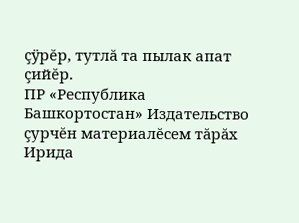çÿрĕр‚ тутлă та пылак апат çийĕр.
ПР «Республика Башкортостан» Издательство çурчĕн материалĕсем тăрăх Ирида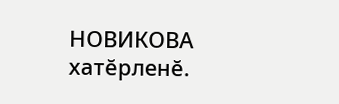НОВИКОВА хатĕрленĕ.